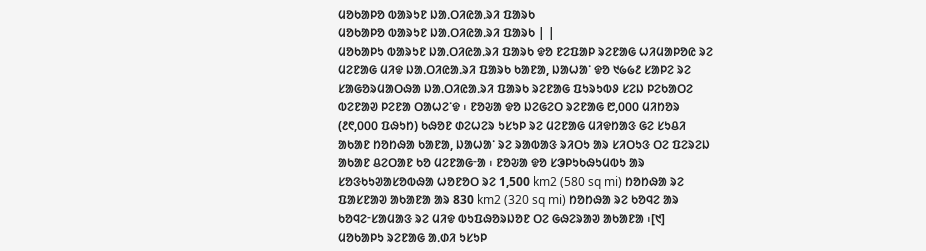ᱢᱚᱠᱟᱞᱚ ᱵᱟᱨᱩᱱ ᱡᱟᱹᱛᱤᱭᱟᱹᱨᱤ ᱯᱟᱨᱠ
ᱢᱚᱠᱟᱞᱚ ᱵᱟᱨᱩᱱ ᱡᱟᱹᱛᱤᱭᱟᱹᱨᱤ ᱯᱟᱨᱠ | |
ᱢᱚᱠᱟᱞᱩ ᱵᱟᱨᱩᱱ ᱡᱟᱹᱛᱤᱭᱟᱹᱨᱤ ᱯᱟᱨᱠ ᱫᱚ ᱱᱮᱯᱟᱞ ᱨᱮᱱᱟᱜ ᱦᱤᱢᱟᱞᱚᱭ ᱨᱮ ᱢᱮᱱᱟᱜ ᱢᱤᱫ ᱡᱟᱹᱛᱤᱭᱟᱹᱨᱤ ᱯᱟᱨᱠ ᱠᱟᱱᱟ, ᱡᱟᱦᱟᱸ ᱫᱚ ᱑᱙᱙᱒ ᱥᱟᱞᱮ ᱨᱮ ᱥᱟᱜᱚᱨᱢᱟᱛᱷᱟ ᱡᱟᱹᱛᱤᱭᱟᱹᱨᱤ ᱯᱟᱨᱠ ᱨᱮᱱᱟᱜ ᱯᱩᱨᱩᱵᱽ ᱥᱮᱡ ᱞᱮᱠᱟᱛᱮ ᱵᱮᱱᱟᱣ ᱞᱮᱱᱟ ᱛᱟᱦᱮᱸᱫ ᱾ ᱱᱚᱶᱟ ᱫᱚ ᱡᱮᱜᱮᱛ ᱨᱮᱱᱟᱜ ᱘,᱐᱐᱐ ᱢᱤᱴᱚᱨ (᱒᱖,᱐᱐᱐ ᱯᱷᱩᱴ) ᱠᱷᱚᱱ ᱰᱮᱦᱮᱨ ᱩᱥᱩᱞ ᱨᱮ ᱢᱮᱱᱟᱜ ᱢᱤᱫᱴᱟᱝ ᱜᱮ ᱥᱩᱪᱤ ᱟᱠᱟᱱ ᱴᱚᱴᱷᱟ ᱠᱟᱱᱟ, ᱡᱟᱦᱟᱸ ᱨᱮ ᱨᱟᱵᱟᱝ ᱨᱤᱛᱩ ᱟᱨ ᱥᱤᱛᱩᱝ ᱛᱮ ᱯᱮᱨᱮᱡ ᱟᱠᱟᱱ ᱪᱮᱛᱟᱱ ᱠᱚ ᱢᱮᱱᱟᱜᱼᱟ ᱾ ᱱᱚᱶᱟ ᱫᱚ ᱥᱳᱞᱩᱠᱷᱩᱢᱵᱩ ᱟᱨ ᱥᱚᱝᱠᱩᱣᱟᱥᱚᱵᱷᱟ ᱦᱚᱱᱚᱛ ᱨᱮ 1,500 km2 (580 sq mi) ᱴᱚᱴᱷᱟ ᱨᱮ ᱯᱟᱥᱱᱟᱣ ᱟᱠᱟᱱᱟ ᱟᱨ 830 km2 (320 sq mi) ᱴᱚᱴᱷᱟ ᱨᱮ ᱠᱚᱧᱮ ᱟᱨ ᱠᱚᱧᱮᱼᱥᱟᱢᱟᱝ ᱨᱮ ᱢᱤᱫ ᱵᱩᱯᱷᱚᱨᱡᱚᱱ ᱛᱮ ᱜᱷᱮᱨᱟᱣ ᱟᱠᱟᱱᱟ ᱾[᱑]
ᱢᱚᱠᱟᱞᱩ ᱨᱮᱱᱟᱜ ᱟᱹᱰᱤ ᱩᱥᱩᱞ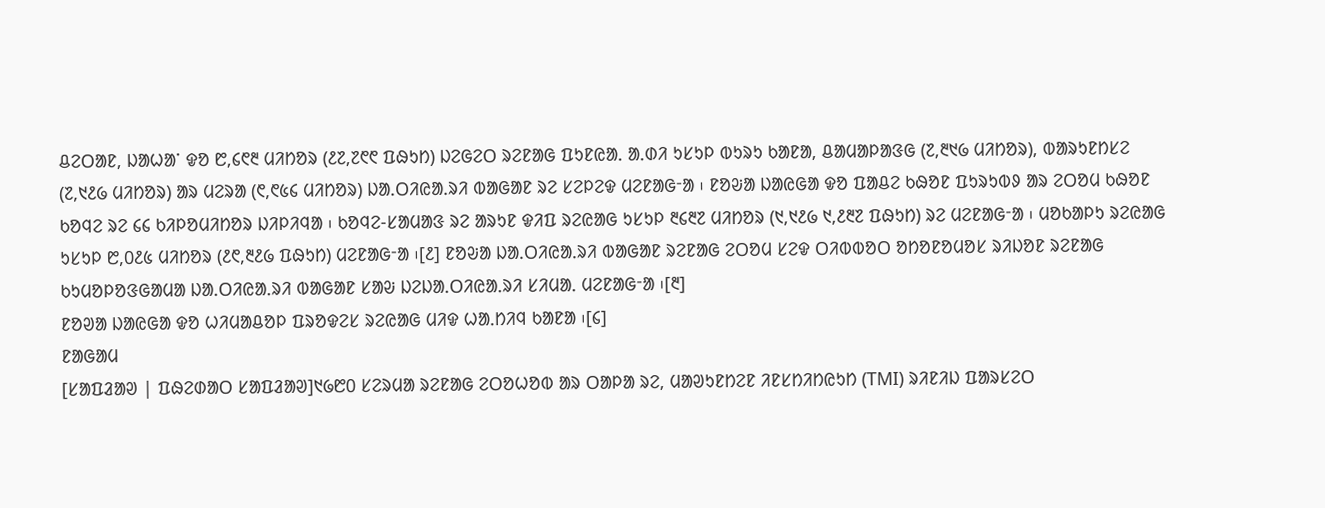ᱪᱮᱛᱟᱱ, ᱡᱟᱦᱟᱸ ᱫᱚ ᱘,᱔᱖᱓ ᱢᱤᱴᱚᱨ (᱒᱗,᱗᱖᱖ ᱯᱷᱩᱴ) ᱡᱮᱜᱮᱛ ᱨᱮᱱᱟᱜ ᱯᱩᱱᱭᱟᱹ ᱟᱹᱰᱤ ᱩᱥᱩᱞ ᱵᱩᱨᱩ ᱠᱟᱱᱟ, ᱪᱟᱢᱟᱞᱟᱝᱜ (᱗,᱓᱑᱙ ᱢᱤᱴᱚᱨ), ᱵᱟᱨᱩᱱᱴᱥᱮ (᱗,᱑᱒᱙ ᱢᱤᱴᱚᱨ) ᱟᱨ ᱢᱮᱨᱟ (᱖,᱖᱕᱔ ᱢᱤᱴᱚᱨ) ᱡᱟᱹᱛᱤᱭᱟᱹᱨᱤ ᱵᱟᱜᱟᱱ ᱨᱮ ᱥᱮᱞᱮᱫ ᱢᱮᱱᱟᱜᱼᱟ ᱾ ᱱᱚᱶᱟ ᱡᱟᱭᱜᱟ ᱫᱚ ᱯᱟᱪᱮ ᱠᱷᱚᱱ ᱯᱩᱨᱩᱵᱽ ᱟᱨ ᱮᱛᱚᱢ ᱠᱷᱚᱱ ᱠᱚᱧᱮ ᱨᱮ ᱔᱔ ᱠᱤᱞᱚᱢᱤᱴᱚᱨ ᱡᱤᱞᱤᱧᱟ ᱾ ᱠᱚᱧᱮ-ᱥᱟᱢᱟᱝ ᱨᱮ ᱟᱨᱩᱱ ᱫᱤᱯ ᱨᱮᱭᱟᱜ ᱩᱥᱩᱞ ᱓᱔᱓᱗ ᱢᱤᱴᱚᱨ (᱑,᱑᱒᱙ ᱑,᱒᱓᱗ ᱯᱷᱩᱴ) ᱨᱮ ᱢᱮᱱᱟᱜᱼᱟ ᱾ ᱢᱚᱠᱟᱞᱩ ᱨᱮᱭᱟᱜ ᱩᱥᱩᱞ ᱘,᱐᱒᱕ ᱢᱤᱴᱚᱨ (᱒᱖,᱓᱒᱙ ᱯᱷᱩᱴ) ᱢᱮᱱᱟᱜᱼᱟ ᱾[᱒] ᱱᱚᱶᱟ ᱡᱟᱹᱛᱤᱭᱟᱹᱨᱤ ᱵᱟᱜᱟᱱ ᱨᱮᱱᱟᱜ ᱮᱛᱚᱢ ᱥᱮᱫ ᱛᱤᱵᱵᱚᱛ ᱚᱴᱚᱱᱚᱢᱚᱥ ᱨᱤᱡᱚᱱ ᱨᱮᱱᱟᱜ ᱠᱩᱢᱚᱞᱚᱝᱜᱟᱢᱟ ᱡᱟᱹᱛᱤᱭᱟᱹᱨᱤ ᱵᱟᱜᱟᱱ ᱥᱟᱶ ᱡᱮᱡᱟᱹᱛᱤᱭᱟᱹᱨᱤ ᱥᱤᱢᱟᱹ ᱢᱮᱱᱟᱜᱼᱟ ᱾[᱓]
ᱱᱚᱣᱟ ᱡᱟᱭᱜᱟ ᱫᱚ ᱦᱤᱢᱟᱪᱚᱞ ᱯᱨᱚᱫᱮᱥ ᱨᱮᱭᱟᱜ ᱢᱤᱫ ᱦᱟᱹᱴᱤᱧ ᱠᱟᱱᱟ ᱾[᱔]
ᱱᱟᱜᱟᱢ
[ᱥᱟᱯᱲᱟᱣ | ᱯᱷᱮᱰᱟᱛ ᱥᱟᱯᱲᱟᱣ]᱑᱙᱘᱐ ᱥᱮᱨᱢᱟ ᱨᱮᱱᱟᱜ ᱮᱛᱚᱦᱚᱵ ᱟᱨ ᱛᱟᱞᱟ ᱨᱮ, ᱢᱟᱣᱩᱱᱴᱮᱱ ᱤᱱᱥᱴᱤᱴᱭᱩᱴ (TMI) ᱨᱤᱱᱤᱡ ᱯᱟᱨᱥᱮᱛ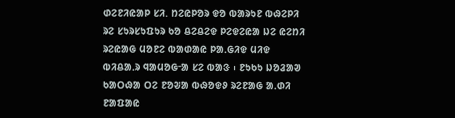ᱰᱮᱱᱤᱭᱟᱞ ᱥᱤ. ᱴᱮᱭᱞᱚᱨ ᱫᱚ ᱵᱟᱨᱩᱱ ᱵᱷᱮᱞᱤ ᱨᱮ ᱥᱩᱨᱥᱩᱯᱩᱨ ᱠᱚ ᱪᱮᱪᱮᱫ ᱞᱮᱫᱮᱭᱟ ᱡᱮ ᱭᱮᱴᱤ ᱨᱮᱭᱟᱜ ᱢᱚᱱᱮ ᱵᱟᱰᱟᱭ ᱞᱟᱹᱜᱤᱫ ᱢᱤᱫ ᱵᱤᱪᱟᱹᱨ ᱧᱟᱢᱚᱜᱼᱟ ᱥᱮ ᱵᱟᱝ ᱾ ᱱᱩᱠᱩ ᱡᱚᱲᱟᱣ ᱠᱟᱛᱷᱟ ᱛᱮ ᱱᱚᱶᱟ ᱵᱷᱚᱫᱽ ᱨᱮᱱᱟᱜ ᱟᱹᱰᱤ ᱱᱟᱯᱟᱭ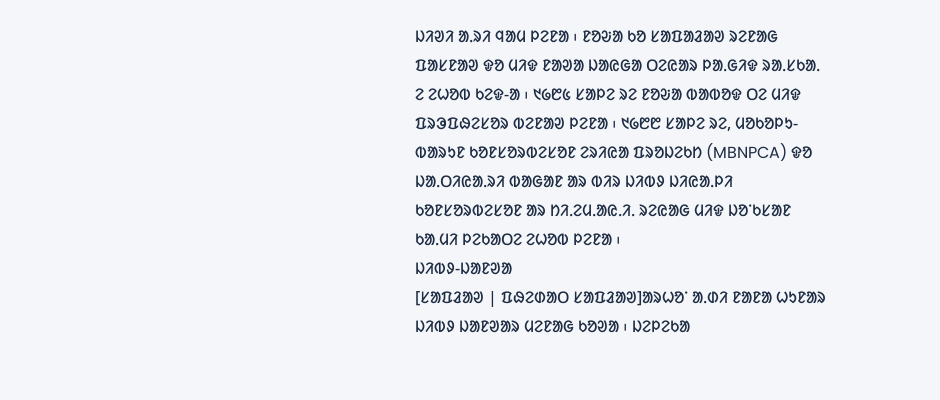ᱡᱤᱣᱤ ᱟᱹᱨᱤ ᱧᱟᱢ ᱞᱮᱱᱟ ᱾ ᱱᱚᱶᱟ ᱠᱚ ᱥᱟᱯᱟᱲᱟᱣ ᱨᱮᱱᱟᱜ ᱯᱟᱥᱱᱟᱣ ᱫᱚ ᱢᱤᱫ ᱱᱟᱣᱟ ᱡᱟᱭᱜᱟ ᱛᱮᱭᱟᱨ ᱞᱟᱹᱜᱤᱫ ᱨᱟᱹᱥᱠᱟᱹ ᱮ ᱮᱦᱚᱵ ᱠᱮᱫ-ᱟ ᱾ ᱑᱙᱘᱕ ᱥᱟᱞᱮ ᱨᱮ ᱱᱚᱶᱟ ᱵᱟᱵᱚᱫ ᱛᱮ ᱢᱤᱫ ᱯᱨᱳᱯᱷᱮᱥᱚᱨ ᱵᱮᱱᱟᱣ ᱞᱮᱱᱟ ᱾ ᱑᱙᱘᱘ ᱥᱟᱞᱮ ᱨᱮ, ᱢᱚᱠᱚᱞᱩ-ᱵᱟᱨᱩᱱ ᱠᱚᱱᱥᱚᱨᱵᱮᱥᱚᱱ ᱮᱨᱤᱭᱟ ᱯᱨᱚᱡᱮᱠᱴ (MBNPCA) ᱫᱚ ᱡᱟᱹᱛᱤᱭᱟᱹᱨᱤ ᱵᱟᱜᱟᱱ ᱟᱨ ᱵᱤᱨ ᱡᱤᱵᱽ ᱡᱤᱭᱟᱹᱞᱤ ᱠᱚᱱᱥᱚᱨᱵᱮᱥᱚᱱ ᱟᱨ ᱴᱤᱹᱮᱢᱹᱟᱭᱹᱤᱹ ᱨᱮᱭᱟᱜ ᱢᱤᱫ ᱡᱚᱸᱠᱥᱟᱱ ᱠᱟᱹᱢᱤ ᱞᱮᱠᱟᱛᱮ ᱮᱦᱚᱵ ᱞᱮᱱᱟ ᱾
ᱡᱤᱵᱽ-ᱡᱟᱱᱣᱟ
[ᱥᱟᱯᱲᱟᱣ | ᱯᱷᱮᱰᱟᱛ ᱥᱟᱯᱲᱟᱣ]ᱟᱨᱦᱚᱸ ᱟᱹᱰᱤ ᱱᱟᱱᱟ ᱦᱩᱱᱟᱨ ᱡᱤᱵᱽ ᱡᱟᱱᱣᱟᱨ ᱢᱮᱱᱟᱜ ᱠᱚᱣᱟ ᱾ ᱡᱮᱞᱮᱠᱟ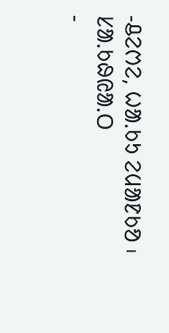-ᱪᱮᱬᱮ, ᱦᱟᱹᱠᱩ ᱮᱢᱟᱱᱠᱚ ᱾
ᱥᱟᱹᱠᱷᱭᱟᱹᱛ
-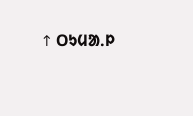↑ ᱛᱩᱢᱟᱹᱞ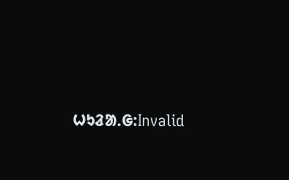ᱦᱩᱲᱟᱹᱜ:Invalid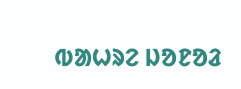ᱵᱟᱦᱨᱮ ᱡᱚᱱᱚᱲ